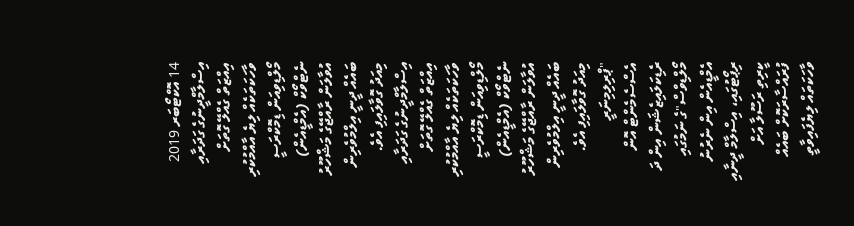14 އޮކްޓޯބަރ 2019
އިސްލާމްދީނުގެ ގަދަރާއި އިއްޒަތް ގެއްލޭ ގޮތަށް ވާހަކަތަކެއް ލިޔެ އާއްމުކުރި މޯލްޑިވިއަން ޑިމޮކްރަސީ ނެޓްވޯކް (އެމްޑީއެން) އުވާލަން ރާއްޖޭގެ މަޝްހޫރު ބައެއް ދީނީ އިލްމުވެރިން މިއަދު ގޮވާލައިފި އެވެ.
އިސްލާމްދީނުގެ ގަދަރާއި އިއްޒަތް ގެއްލޭ ގޮތަށް ވާހަކަތަކެއް ލިޔެ އާއްމުކުރި މޯލްޑިވިއަން ޑިމޮކްރަސީ ނެޓްވޯކް (އެމްޑީއެން) އުވާލަން ރާއްޖޭގެ މަޝްހޫރު ބައެއް ދީނީ އިލްމުވެރިން މިއަދު ގޮވާލައިފި އެވެ.
"ޕްރިލިމިނަރީ އެސްސެމެންޓް އޮން ރެޑިކަލައިޒެޝަން އިން ދަ މޯލްޑިވްސް"ގެ ނަމުގައި އެމްޑީއެން އިން ނެރުނު ރިޕޯޓުގައި، އިސްލާމް ދީނާއި ކީރިތި ރަސޫލާ އަށް ފުރައްސާރަކޮށް ބައެއް ވާހަކަތައް ލިޔެފައިވާތީ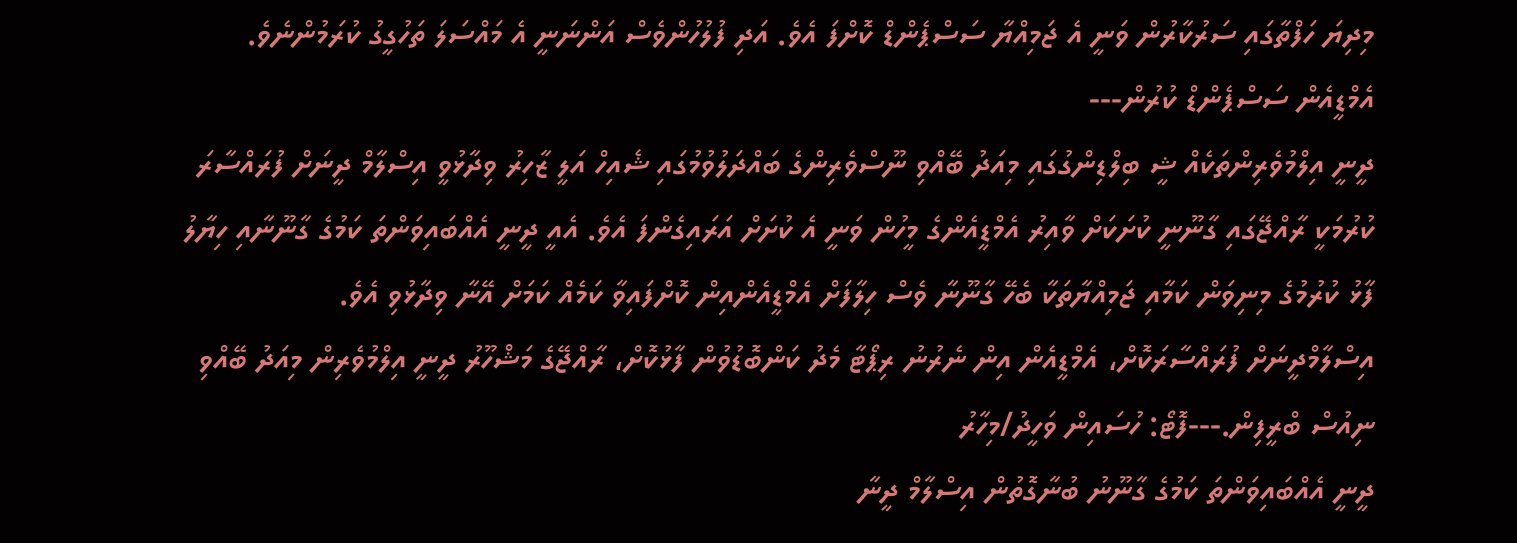މިދިޔަ ހަފްތާގައި ސަރުކާރުން ވަނީ އެ ޖަމިއްޔާ ސަސްޕެންޑް ކޮށްފަ އެވެ. އަދި ފުލުހުންވެސް އަންނަނީ އެ މައްސަލަ ތަހުގީގު ކުރަމުންނެވެ.
އެމްޑީއެން ސަސްޕެންޑް ކުރުން---
ދީނީ އިލްމުވެރިންތަކެއް ޝީ ބިލްޑިންގުގައި މިއަދު ބޭއްވި ނޫސްވެރިންގެ ބައްދަލުވުމުގައި ޝެއިހް އަލީ ޒާހިރު ވިދާޅުވީ އިސްލާމް ދީނަށް ފުރައްސާރަ ކުރުމަކީ ރާއްޖޭގައި ގާނޫނީ ކުށަކަށް ވާއިރު އެމްޑީއެންގެ މީހުން ވަނީ އެ ކުށަށް އަރައިގެންފަ އެވެ. އެއީ ދީނީ އެއްބައިވަންތަ ކަމުގެ ގާނޫނާއި ހިޔާލު ފާޅު ކުރުމުގެ މިނިވަން ކަމާއި ޖަމިއްޔާތަކާ ބެހޭ ގާނޫނާ ވެސް ހިލާފަށް އެމްޑީއެންއިން ކޮށްފައިވާ ކަމެއް ކަމަށް އޭނާ ވިދާޅުވި އެވެ.
އިސްލާމްދީނަށް ފުރައްސާރަކޮށް، އެމްޑީއެން އިން ނެރުނު ރިޕޯޓާ މެދު ކަންބޮޑުވުން ފާޅުކޮށް، ރާއްޖޭގެ މަޝްހޫރު ދީނީ އިލްމުވެރިން މިއަދު ބޭއްވި ނިއުސް ބްރީފިން.---ފޮޓޯ: ހުސައިން ވަހީދު/މިހާރު
ދީނީ އެއްބައިވަންތަ ކަމުގެ ގާނޫނު ބުނާގޮތުން އިސްލާމް ދީނާ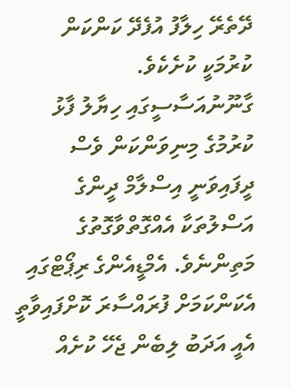ދޭތެރޭ ހިލާފު އުފެދޭ ކަންކަން ކުރުމަކީ ކުށެކެވެ. ގާނޫނުއަސާސީގައި ހިޔާލު ފާޅު ކުރުމުގެ މިނިވަންކަން ވެސް ދީފައިވަނީ އިސްލާމް ދީންގެ އަސްލުތަކާ އެއްގޮތްވާގޮތުގެ މަތިންނެވެ. އެމްޑީއެންގެ ރިޕޯޓްގައި އެކަންކަމަށް ފުރައްސާރަ ކޮށްފައިވާތީ އެއީ އަދަބު ލިބެން ޖެހޭ ކުށެއް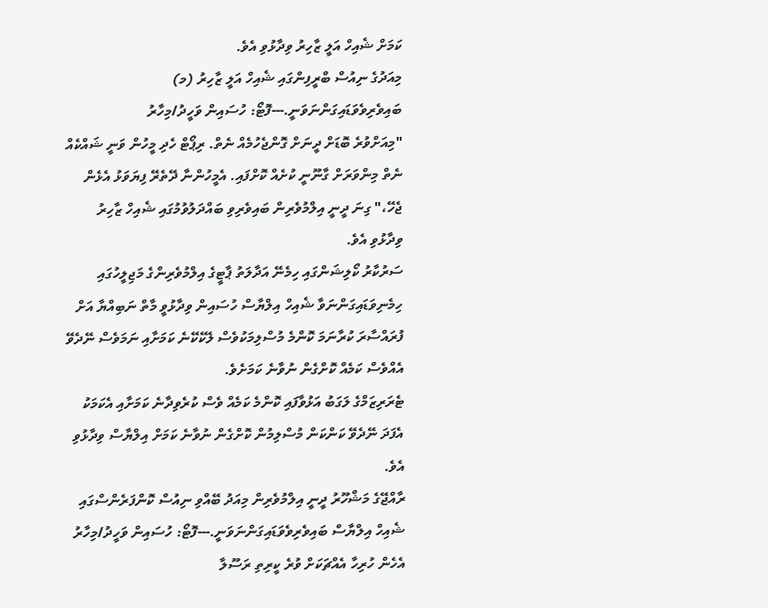ކަމަށް ޝެއިހް އަލީ ޒާހިރު ވިދާޅުވި އެވެ.
މިއަދުގެ ނިއުސް ބްރީފިންގައި ޝެއިހް އަލީ ޒާހިރު (މ) ބައިވެރިވެވަޑައިގަންނަވަނީ.---ފޮޓޯ: ހުސައިން ވަހީދު/މިހާރު
"މިއަށްވުރެ ބޮޑަށް ދީނަށް ގޮންޖެހުމެއް ނެތް. ރިޕޯޓް ހެދި މީހުން ވަނީ ޝައްކެއް ނެތް މިންވަރަށް ގާނޫނީ ކުށެއް ކޮށްފައި. އެމީހުންނާ ދޭތެރޭ ފިޔަވަޅު އެޅެން ޖެހޭ،" ގިނަ ދީނީ އިލްމުވެރިން ބައިވެރިވި ބައްދަލުވުމުގައި ޝެއިހް ޒާހިރު ވިދާޅުވި އެވެ.
ސަރުކާރު ކޯލިޝަންގައި ހިމެނޭ އަދާލަތު ޕާޓީގެ އިލްމުވެރިންގެ މަޖިލީހުގައި ހިމެނިވަޑައިގަންނަވާ ޝެއިހް އިލްޔާސް ހުސައިން ވިދާޅުވީ މާތް ނަބިއްޔާ އަށް ފުރައްސާރަ ކުރާނަމަ ކޮންމެ މުސްލިމަކުވެސް ލޭކެކޭނެ ކަމަށާއި ނަމަވެސް ނޭދެވޭ އެއްވެސް ކަމެއް ކޮށްގެން ނުވާނެ ކަމަށެވެ.
ޓެރަރިޒަމްގެ ލަގަބު އަޅުވާފައި ކޮންމެ ކަމެއް ވެސް ކުރެވިދާނެ ކަމަށާއި އެކަމަކު އެފަދަ ނޭދެވޭ ކަންކަން މުސްލިމުން ކޮށްގެން ނުވާނެ ކަމަށް އިލްޔާސް ވިދާޅުވި އެވެ.
ރާއްޖޭގެ މަޝްހޫރު ދީނީ އިލްމުވެރިން މިއަދު ބޭއްވި ނިއުސް ކޮންފަރެންސްގައި ޝެއިހް އިލްޔާސް ބައިވެރިވެވަޑައިގަންނަވަނީ.---ފޮޓޯ: ހުސައިން ވަހީދު/މިހާރު
އެހެން ހުރިހާ އެއްޗަކަށް ވުރެ ކީރިތި ރަސޫލާ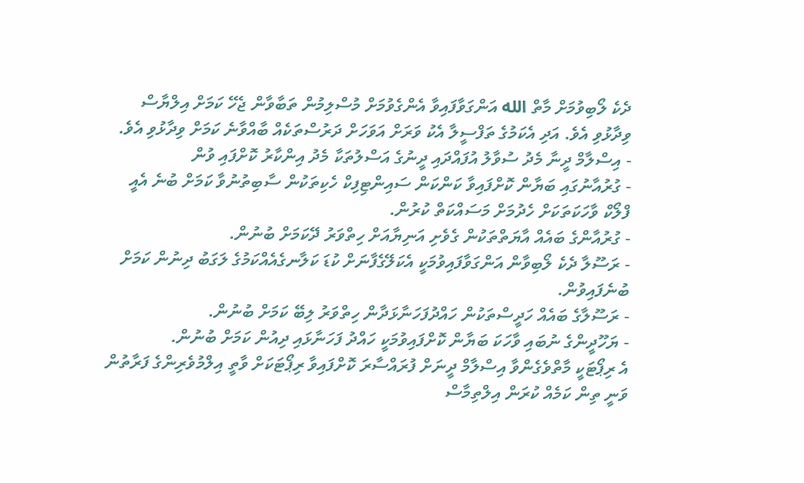ދެކެ ލޯބިވުމަށް މާތް الله އަންގަވާފައިވާ އެންގެވުމަށް މުސްލިމުން ތަބާވާން ޖެހޭ ކަމަށް އިލްޔާސް ވިދާޅުވި އެވެ. އަދި އެކަމުގެ ތަފްސީލާ އެކު ވަރަށް އަވަހަށް ދަރުސްތަކެއް ބާއްވާނެ ކަމަށް ވިދާޅުވި އެވެ.
- އިސްލާމް ދީނާ މެދު ސުވާލު އުފައްދައި ދީނުގެ އަސްލުތަކާ މެދު އިންކާރު ކޮށްފައި ވުން
- ގުރުއާނުގައި ބަޔާން ކޮށްފައިވާ ކަންކަން ސައިންޓިފިކް ހެކިތަކުން ސާބިތުނުވާ ކަމަށް ބުނެ އެއީ ފްލޯކް ވާހަކަތަކަށް ހެދުމަށް މަސައްކަތް ކުރުން.
- ގުރުއާންގެ ބައެއް އާޔަތްތަކުން ގެވެށި އަނިޔާއަށް ހިތްވަރު ދޭކަމަށް ބުނުން.
- ރަސޫލާ ދެކެ ލޯބިވާން އަންގަވާފައިވުމަކީ އެކަލޭގެފާނަށް ކުޑަ ކަލާނގެއެއްކަމުގެ ލަގަބު ދިނުން ކަމަށް ބުނެފައިވުން.
- ރަސޫލާގެ ބައެއް ހަދީސްތަކުން ހައްދުފަހަނާޅަދާން ހިތްވަރު ލިބޭ ކަމަށް ބުނުން.
- ޔަހޫދީންގެ ނުބައި ވާހަކަ ބަޔާން ކޮށްފައިވުމަކީ ހައްދު ފަހަނާޅައި ދިއުން ކަމަށް ބުނުން.
އެ ރިޕޯޓަކީ މާތްވެގެންވާ އިސްލާމް ދީނަށް ފުރައްސާރަ ކޮށްފައިވާ ރިޕޯޓަކަށް ވާތީ އިލްމުވެރިންގެ ފަރާތުން ވަނީ ތިން ކަމެއް ކުރަން އިލްތިމާސް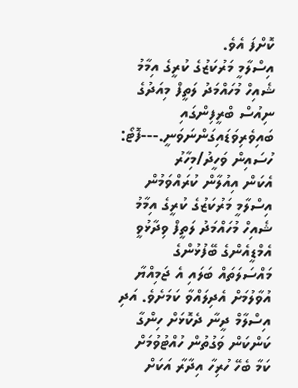ކޮށްފަ އެވެ.
އިސްލާމީ މަރުކަޒުގެ ކުރީގެ އިމާމު ޝެއިހް މުހައްމަދު ލަތީފް މިއަދުގެ ނިއުސް ބްރީފިންގައި ބައިވެރިވަޑައިގަންނަވަނީ.---ފޮޓޯ: ހުސައިން ވަހީދު/މިހާރު
އެކަން އިއުލާން ކުރައްވަމުން އިސްލާމީ މަރުކަޒުގެ ކުރީގެ އިމާމު ޝެއިހް މުހައްމަދު ލަތީފް ވިދާޅުވީ އެމްޑީއެންގެ ބޭފުޅުންގެ މައްސަލަތައް ބަލައި އެ ޖަމިއްޔާ އުވާލުމަށް އެދިލައްވާ ކަމަށެވެ. އަދި އިސްލާމް ދީނާ ދެކޮޅަށް ހިންގާ ކަންކަން ވަގުތުން ހުއްޓުވުމަށް ކަމާ ބެހޭ ހުރިހާ އިދާރާ އަކަށް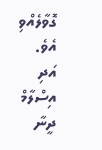ގޮވާލެއްވި އެވެ.
އަދި އިސްލާމް ދީނާ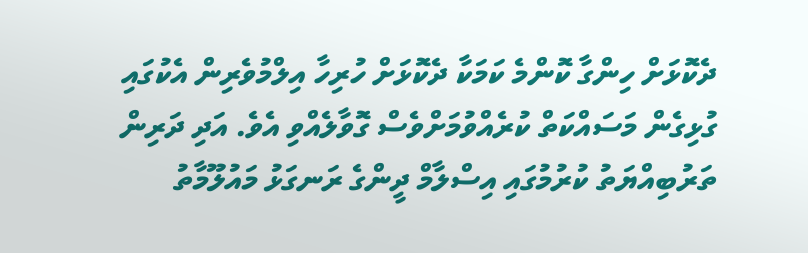ދެކޮޅަށް ހިންގާ ކޮންމެ ކަމަކާ ދެކޮޅަށް ހުރިހާ އިލްމުވެރިން އެކުގައި ގުޅިގެން މަސައްކަތް ކުރެއްވުމަށްވެސް ގޮވާލެއްވި އެވެ. އަދި ދަރިން ތަރުބިއްޔަތު ކުރުމުގައި އިސްލާމް ދީންގެ ރަނގަޅު މައުލޫމާތު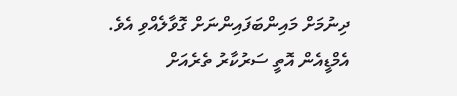ދިނުމަށް މައިންބަފައިންނަށް ގޮވާލެއްވި އެވެ.
އެމްޑީއެން އޮތީ ސަރުކާރު ތެރެއަށް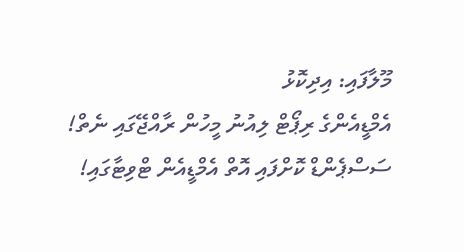މޫލާފައި: އިދިކޮޅު
އެމްޑީއެންގެ ރިޕޯޓް ލިއުނު މީހުން ރާއްޖޭގައި ނެތް!
ސަސްޕެންޑް ކޮށްފައި އޮތް އެމްޑީއެން ޓްވިޓާގައި!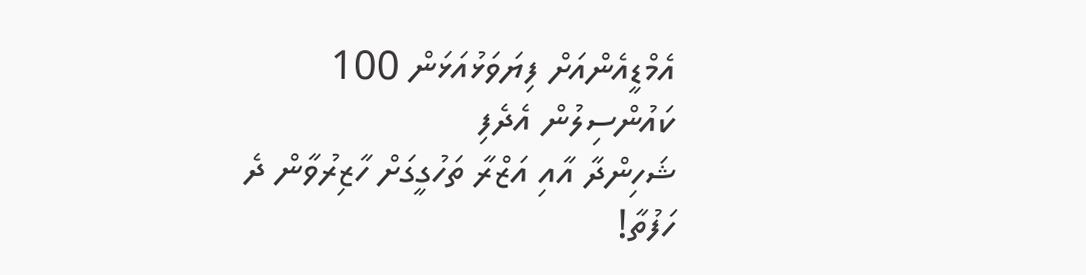އެމްޑީއެންއަށް ފިޔަވަޅުއަޅަން 100 ކައުންސިލުން އެދެފި
ޝަހިންދާ އާއި އަޒްރާ ތަހުގީގަށް ހާޒިރުވާން ދެ ހަފުތާ!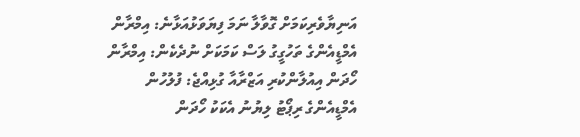އަނިޔާވެރިކަމަށް ގޮވާލާ ނަމަ ފިޔަވަޅުއަޅާނެ: އިމްރާން
އެމްޑީއެންގެ ތަހުގީގު ލަސް ކަމަކަށް ނުދެކެން: އިމްރާން
ހޯދަން އިއުލާންކުރި އަޒްރާއާ ގުޅިއްޖެ: ފުލުހުން
އެމްޑީއެންގެ ރިޕޯޓު ލިޔުނު އެކަކު ހޯދަން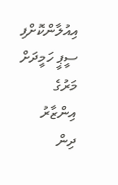އިއުލާންކޮށްފި
ސީޕީ ހަމީދަށް މަރުގެ އިންޒާރު ދިން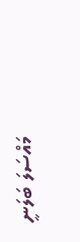މައްސަލަ ބަލަނީ